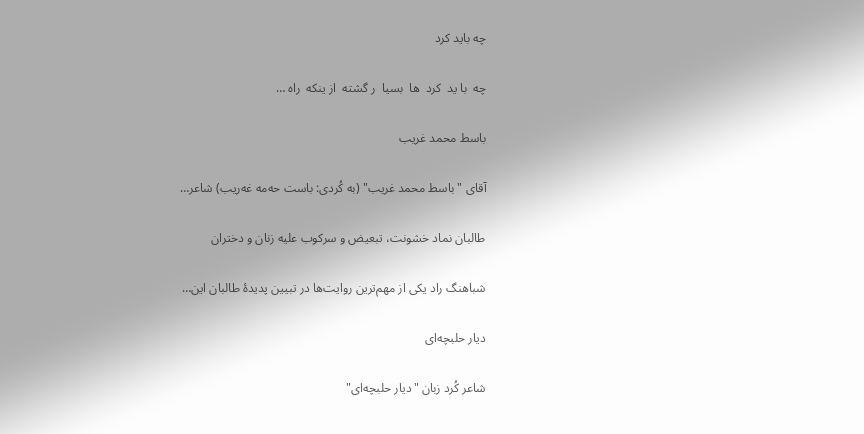چه باید کرد

چه  با ید  کرد  ها  بسیا  ر گشته  از ینکه  راه …

باسط محمد غریب

آقای "باسط محمد غریب" (به کُردی: باست حەمە غەریب) شاعر…

طالبان نماد خشونت، تبعیض و سرکوب علیه زنان و دختران

شباهنگ راد یکی از مهم‌ترین روایت‌ها در تبیین پدیدهٔ طالبان این…

دیار حلبچه‌ای

شاعر کُرد زبان "دیار حلبچه‌ای"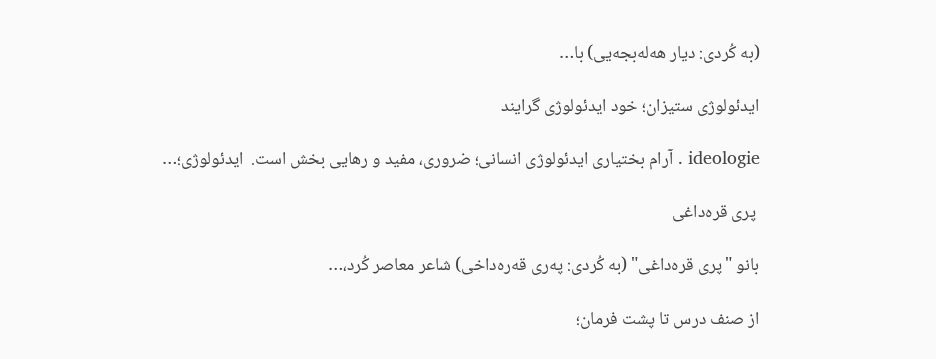(به کُردی: دیار هه‌له‌بجه‌یی) با…

ایدئولوژی ستیزان؛ خود ایدئولوژی گرایند

ideologie . آرام بختیاری ایدئولوژی انسانی؛ ضروری، مفید و رهایی بخش است.  ایدئولوژی؛…

 پری قره‌داغی

بانو "پری قره‌داغی" (به کُردی: پەری قەرەداخی) شاعر معاصر کُرد،…

از صنف درس تا پشت فرمان؛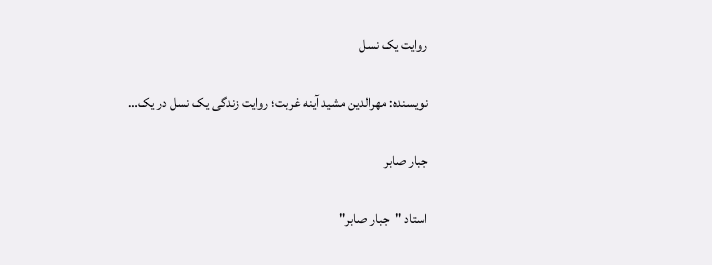روایت یک نسل

نویسنده: مهرالدین مشید آینه غربت؛ روایت زندگی یک نسل در یک…

جبار صابر

استاد "جبار صابر"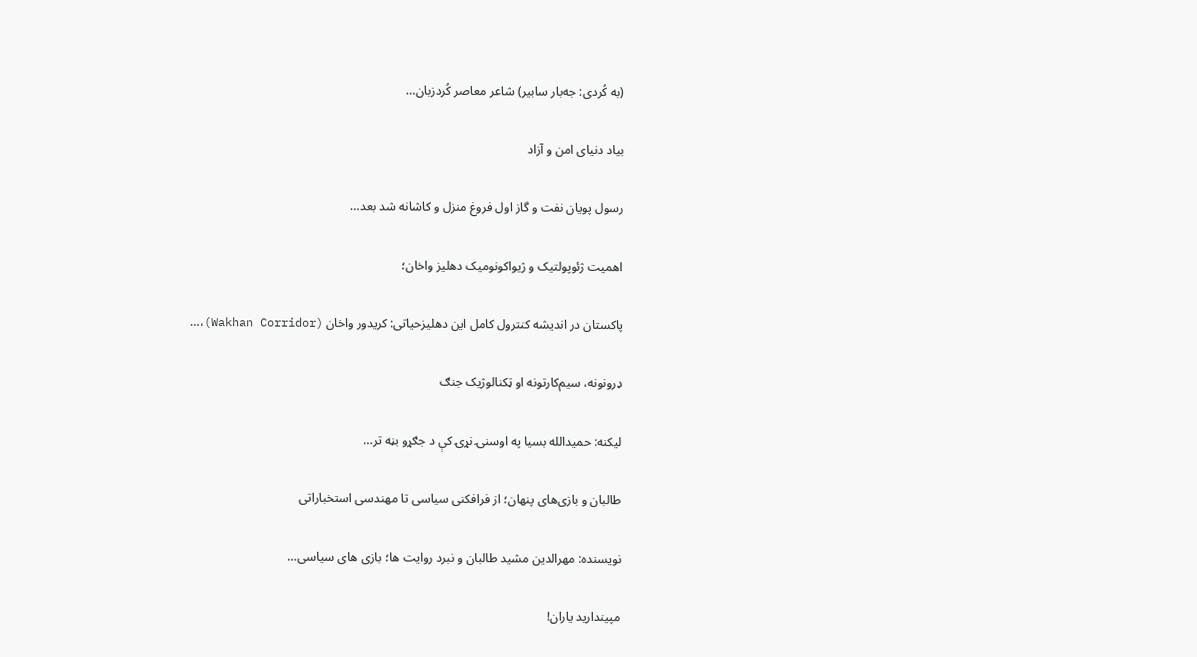(به کُردی: جەبار سابیر) شاعر معاصر کُردزبان…

بیاد دنیای امن و آزاد

رسول پویان نفت و گاز اول فروغ منزل و کاشانه شد بعد…

اهمیت ژئوپولتیک و ژیواکونومیک دهلیز واخان؛

پاکستان در اندیشه کنترول کامل این دهلیزحیاتی: کریدور واخان (Wakhan Corridor)،…

ډرونونه، سیم‌کارتونه او ټکنالوژیک جنګ

ليکنه: حميدالله بسيا په اوسنۍ نړۍ کې د جګړو بڼه تر…

طالبان و بازی‌های پنهان؛ از فرافکنی سیاسی تا مهندسی استخباراتی

نویسنده: مهرالدین مشید طالبان و نبرد روایت ها؛ بازی های سیاسی…

مپیندارید یاران!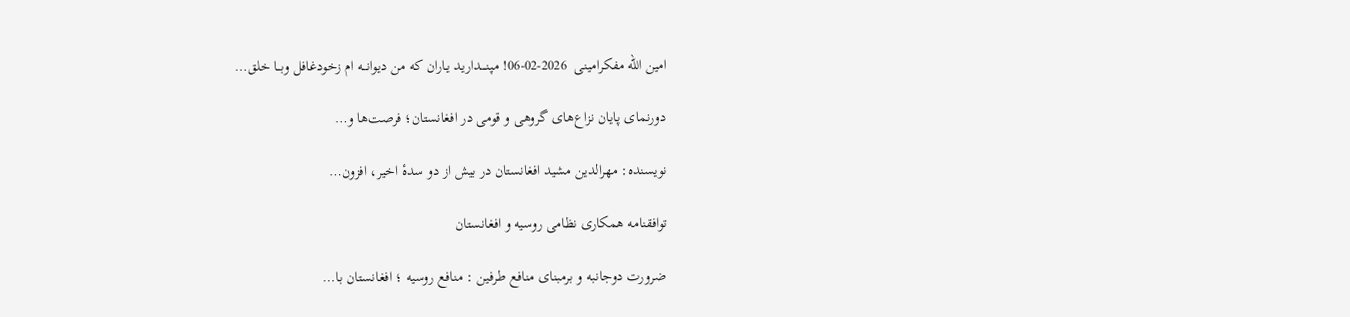امین الله مفکرامینی  2026-02-06! مپنــــدارید یـاران که من دیوانـــه ام زخودغافل وبــا خلق…

دورنمای پایان نزاع‌های گروهی و قومی در افغانستان؛ فرصت‌ها و…

نویسنده: مهرالدین مشید افغانستان در بیش از دو سدهٔ اخیر، افزون…

توافقنامه همکاری نظامی روسیه و افغانستان

ضرورت دوجانبه و برمبنای منافع طرفین : منافع روسیه ؛ افغانستان با…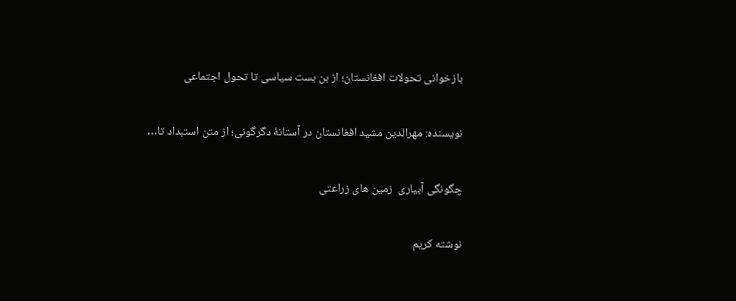بازخوانی تحولات افغانستان؛ از بن بست سیاسی تا تحول اجتماعی

نویسنده: مهرالدین مشید افغانستان در آستانهٔ دگرگونی؛ از متن استبداد تا…

چگونگی آبیاری  زمین های زراعتی

نوشته کریم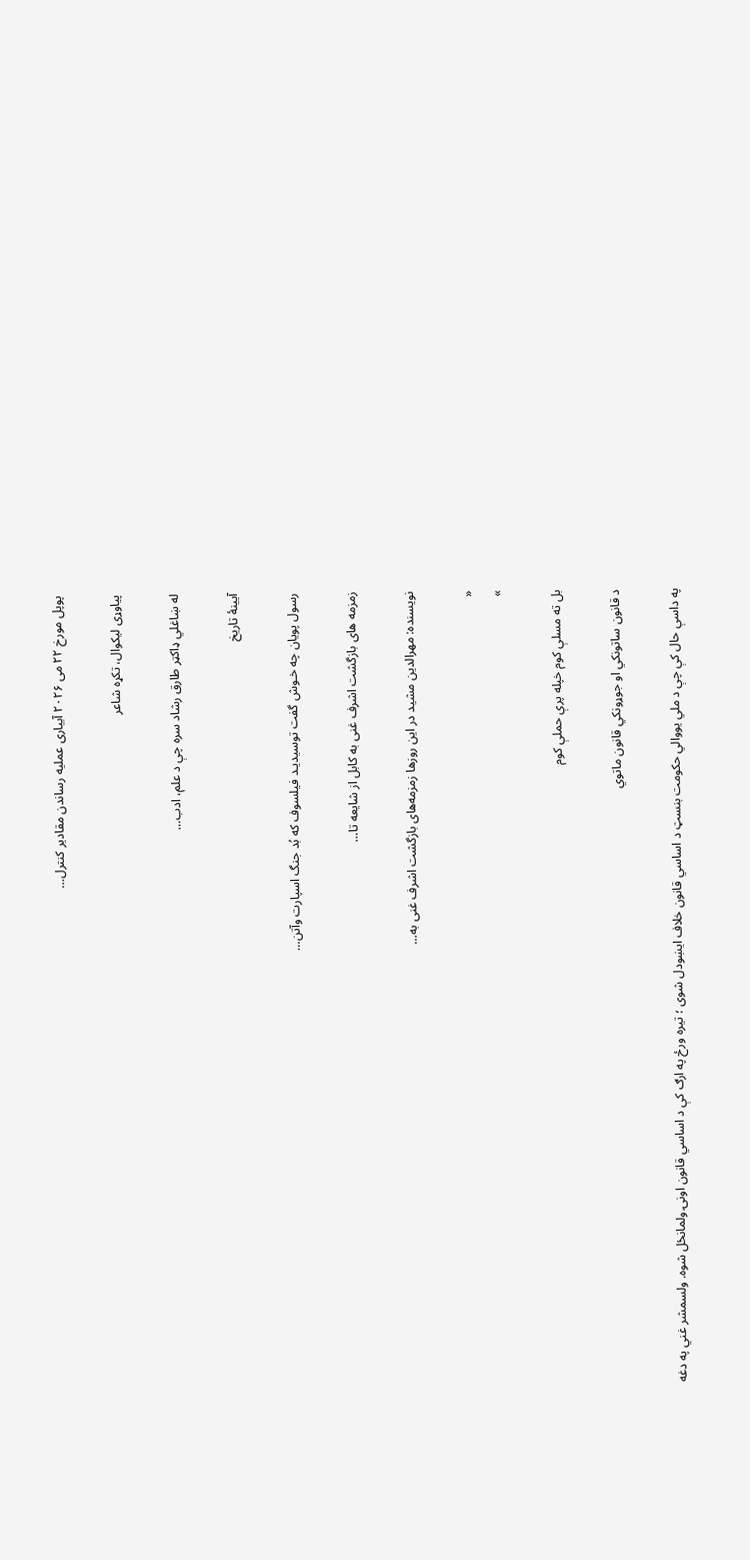پوپل مورخ ۲۲ می ۲۰۲۶ آبیاری عملیه رساندن مقادیر کنترل…

پیاوړی لیکوال، تکړه شاعر

له ښاغلي ډاکټر طارق رشاد سره چې د علم، ادب…

آیینۀ تاریخ

رسول پویان چه خـوش گفت توسیدیـد فیلسوف که بُد جنگ اسپارت وآتن…

زمزمه های بازگشت اشرف غنی به کابل از شایعه تا…

نویسنده: مهرالدین مشید در این روزها زمزمه‌های بازگشت اشرف غنی به…

«
»

بل ته مسلې کوم خپله پرې حملې کوم

د قانون ساتونکي او جوړونکي قانون ماتوي

په داسې حال کې چې د ملي يووالي حکومت بنسټ د اساسي قانون خلاف ايښودل شوی ؛ تيره ورځ په ارګ کې د اساسي قانون اونۍ ولمانځل شوه. ولسمشر غني په دغه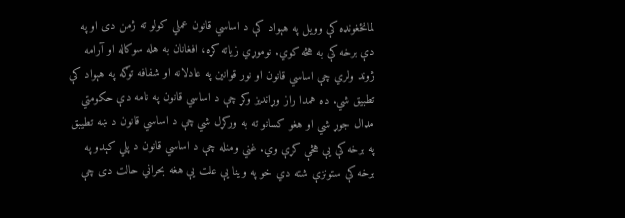لمانځغونډه کې وويل په هېواد کې د اساسي قانون عملي کولو ته ژمن دی او په دې برخه کې به هڅه کوي. نوموړي زياته کړه، افغانان به هله سوکاله او آرامه ژوند ولري چې اساسي قانون او نور قوانین په عادلانه او شفافه توګه په هېواد کې تطبیق شي. ده همدا راز وړاندیز وکړ چې د اساسي قانون په نامه دې حکومتي مډال جوړ شي او هغو کسانو ته به ورکړل شي چې د اساسي قانون د ښه تطیبق په برخه کې یې هڅې کړې وي. غني ومنله چې د اساسي قانون د پلي کېدو په برخه کې ستونزې شته دي خو په وینا یې علت یې هغه بحراني حالت دی چې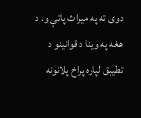دوی ته په میراث پاتې و. د هغه په وینا د قوانینو د تطیبق لپاره پراخ پلانونه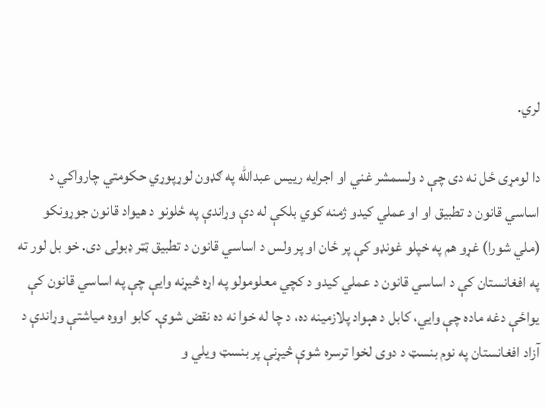لري.

دا لومړی ځل نه دی چې د ولسمشر غني او اجرايه رييس عبدالله په ګډون لوړپوړي حکومتي چارواکي د اساسي قانون د تطبيق او او عملي کيدو ژمنه کوي بلکې له دې وړاندې په ځلونو د هيواد قانون جوړونکو (ملي شورا) غړو هم په خپلو غونډو کې پر ځان او پر ولس د اساسي قانون د تطبيق ټټر ډبولی دی. خو بل لور ته په افغانستان کې د اساسي قانون د عملي کيدو د کچي معلومولو په اړه څيړنه وايې چې په اساسي قانون کې یواځې دغه ماده چې وايي، کابل د هېواد پلازمینه ده، د چا له خوا نه ده نقض شوې. کابو اووه مياشتې وړاندې د آزاد افغانستان په نوم بنسټ د دوی لخوا ترسره شوې څيړنې پر بنسټ ويلي و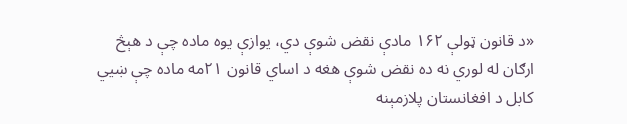«د قانون ټولې ۱۶۲ مادې نقض شوې دي، يوازې يوه ماده چې د هېڅ ارګان له لوري نه ده نقض شوې هغه د اساي قانون ۲۱مه ماده چې ښيي کابل د افغانستان پلازمېنه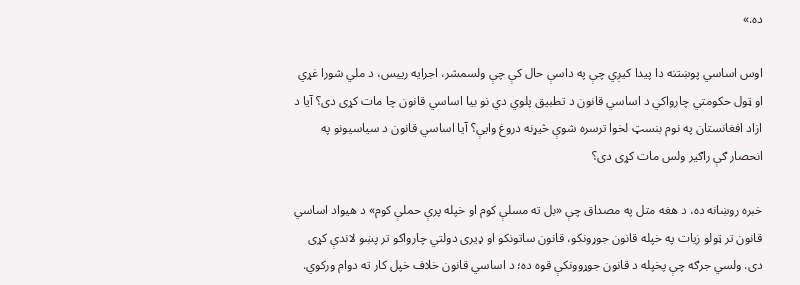ده.»

اوس اساسي پوښتنه دا پيدا کيږي چې په داسې حال کې چې ولسمشر، اجرايه رييس، د ملي شورا غړي او ټول حکومتي چارواکي د اساسي قانون د تطبيق پلوي دي نو بيا اساسي قانون چا مات کړی دی؟ آيا د ازاد افغانستان په نوم بنسټ لخوا ترسره شوې څيړنه دروغ وايې؟ آیا اساسي قانون د سياسيونو په انحصار ګې راګير ولس مات کړی دی؟

خبره روښانه ده، د هغه متل په مصداق چې «بل ته مسلې کوم او خپله پرې حملې کوم» د هيواد اساسي قانون تر ټولو زيات په خپله قانون جوړونکو، قانون ساتونکو او ډيری دولتي چارواکو تر پښو لاندې کړی دی. ولسي جرګه چې پخپله د قانون جوړوونکې قوه ده؛ د اساسي قانون خلاف خپل کار ته دوام ورکوي.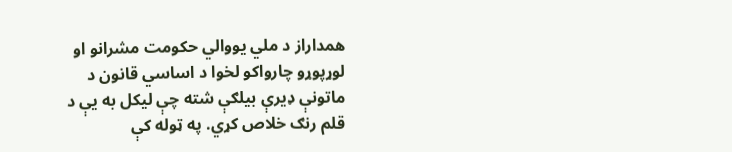همداراز د ملي يووالي حکومت مشرانو او لوړپوړو چارواکو لخوا د اساسي قانون د ماتونې ډيرې بيلګې شته چې ليکل به يې د قلم رنګ خلاص کړي. په ټوله کې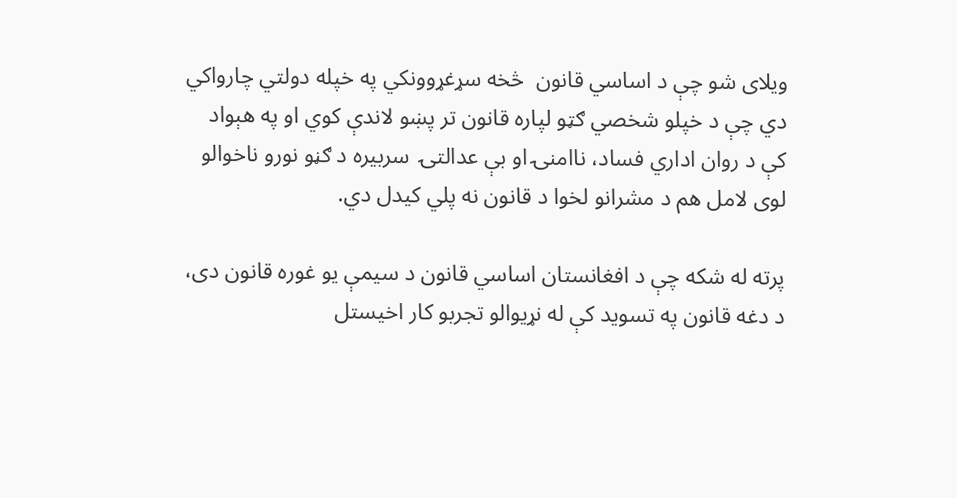ويلای شو چې د اساسي قانون  څخه سړغړوونکي په خپله دولتي چارواکي دي چې د خپلو شخصي ګټو لپاره قانون تر پښو لاندې کوي او په هېواد کې د روان اداري فساد، ناامنۍ او بې عدالتۍ  سربیره د ګڼو نورو ناخوالو لوی لامل هم د مشرانو لخوا د قانون نه پلي کیدل دي.

پرته له شکه چې د افغانستان اساسي قانون د سيمې يو غوره قانون دى، د دغه قانون په تسويد کې له نړيوالو تجربو کار اخيستل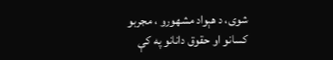شوى، د هېواد مشهورو ، مجربو کسانو او حقوق دانانو په کې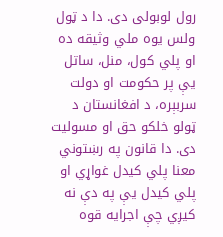رول لوبولى دى. دا د ټول ولس يوه ملي وثيقه ده او پلي کول، منل، ساتل يې پر حکومت او دولت سربېره، د افغانستان د ټولو خلکو حق او مسولیت دی. دا قانون په رښتوني معنا پلي کيدل غواړي او پلي کيدل يې په دې نه کيږي چې اجرايه قوه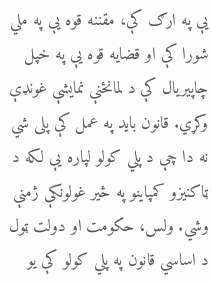يې په ارګ کې، مقننه قوه يې په ملي شورا کې او قضايه قوه يې په خپل چاپيريال کې د لمانځنې نمايشې غونډې وکړي. قانون بايد په عمل کې پلی شي نه دا چې د پلي کولو لپاره يې لکه د ټاکنيزو کمپاينو په څير غولونکې ژمنې وشي. ولس، حکومت او دولت ټول د اساسي قانون په پلي کولو کې يو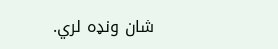شان ونډه لري.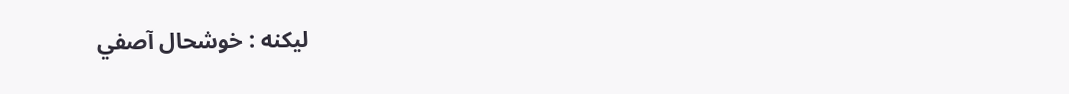لیکنه : خوشحال آصفي